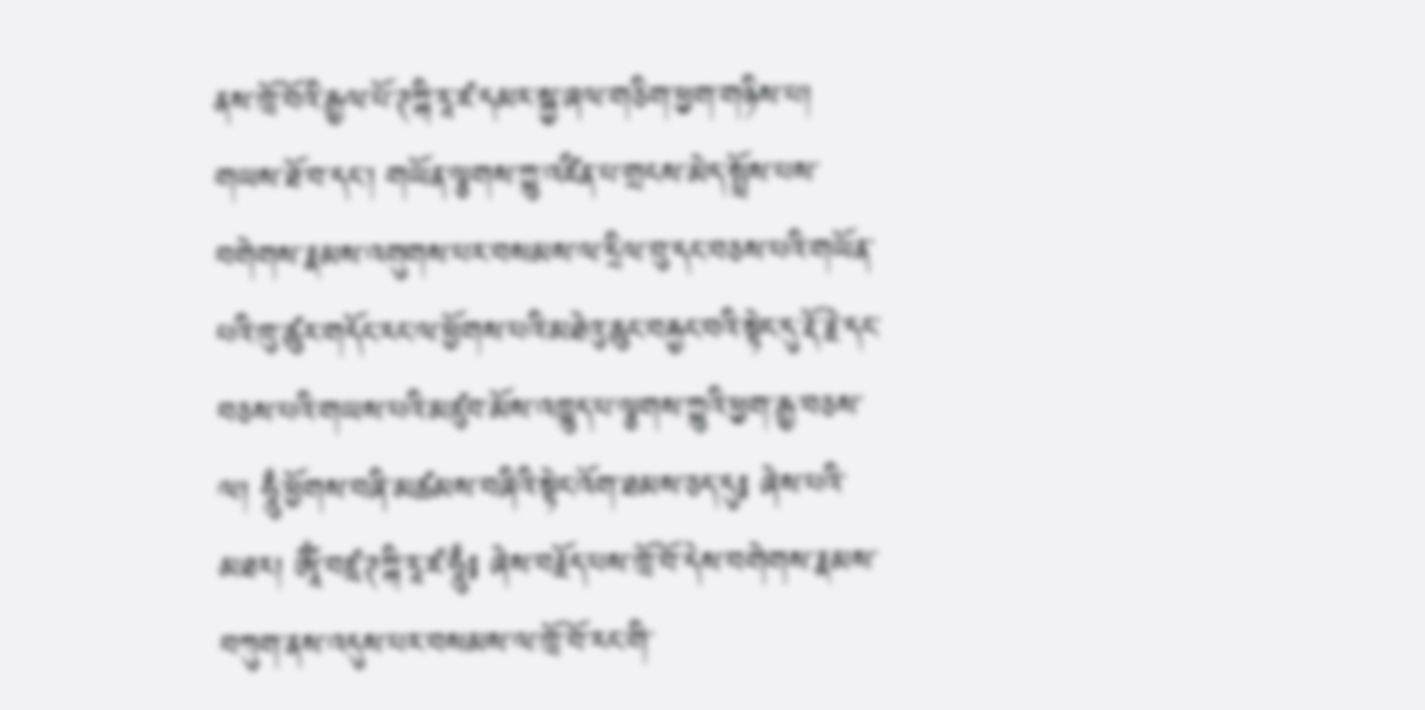ནས་ཁྲོ་བོའི་རྒྱལ་པོ་ཊཀྐི་རཱ་ཛ་དམར་སྐྱ་ཞལ་གཅིག་ཕྱག་གཉིས་པ། གཡས་ཐོ་བ་དང་། གཡོན་ལྕགས་ཀྱུ་འཛིན་པ་གྲངས་མེད་སྤྲོས་པས་བགེགས་རྣམས་འགུགས་པར་བསམས་ལ་དྲིལ་བུ་དང་བཅས་པའི་གཡོན་པའི་ཁུ་ཚུར་གདོང་རང་ལ་ཕྱོགས་པའི་མཐེའུ་ཆུང་བརྐྱང་བའི་སྟེང་དུ་རྡོ་རྗེ་དང་བཅས་པའི་གཡས་པའི་མཛུབ་མོས་འཁྱུད་པ་ལྕགས་ཀྱུའི་ཕྱག་རྒྱ་བཅས་ལ། ཧཱུྃ་ཕྱོགས་བཞི་མཚམས་བཞིའི་སྟེང་འོག་ཐམས་ཅད་དུ༔ ཞེས་པའི་མཐར། ཨཱོྃ་བཛྲ་ཊཀྐི་རཱ་ཛ་ཧཱུྃ༔ ཞེས་བརྗོད་པས་ཁྲོ་བོ་དེས་བགེགས་རྣམས་བཀུག་ནས་འདུས་པར་བསམས་ལ་ཁྲོ་བོ་རང་གི་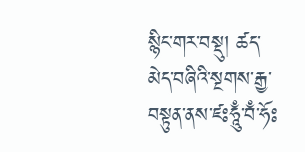སྙིང་གར་བསྡུ། ཚད་མེད་བཞིའི་སྔགས་རྒྱ་བསྟུན་ནས་ཛཿཧཱུྃ་བྃ་ཧོཿ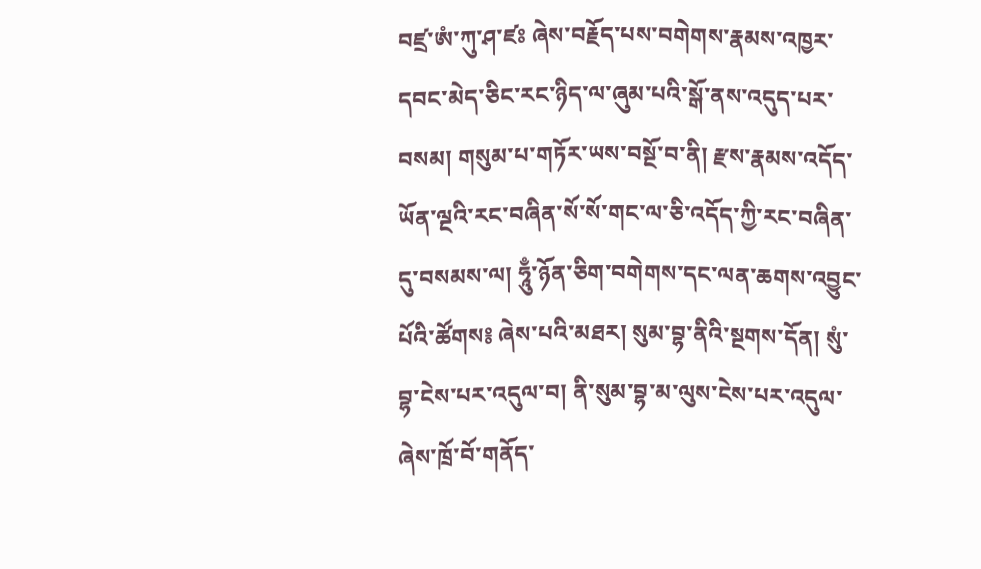བཛྲ་ཨཾ་ཀུ་ཤ་ཛཿ ཞེས་བརྗོད་པས་བགེགས་རྣམས་འཁྱར་དབང་མེད་ཅིང་རང་ཉིད་ལ་ཞུམ་པའི་སྒོ་ནས་འདུད་པར་བསམ། གསུམ་པ་གཏོར་ཡས་བསྔོ་བ་ནི། རྫས་རྣམས་འདོད་ཡོན་ལྔའི་རང་བཞིན་སོ་སོ་གང་ལ་ཅི་འདོད་ཀྱི་རང་བཞིན་དུ་བསམས་ལ། ཧཱུྃ་ཉོན་ཅིག་བགེགས་དང་ལན་ཆགས་འབྱུང་པོའི་ཚོགས༔ ཞེས་པའི་མཐར། སུམ་བྷ་ནིའི་སྔགས་དོན། སུཾ་བྷ་ངེས་པར་འདུལ་བ། ནི་སུམ་བྷ་མ་ལུས་ངེས་པར་འདུལ་ཞེས་ཁྲོ་བོ་གནོད་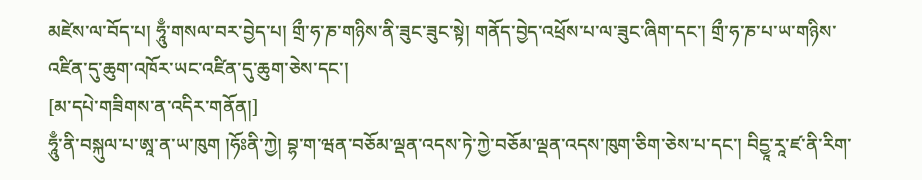མཛེས་ལ་བོད་པ། ཧཱུྃ་གསལ་བར་བྱེད་པ། གྲྀ་ཧ་ཎ་གཉིས་ནི་ཟུང་ཟུང་སྟེ། གནོད་བྱེད་འཕྲོས་པ་ལ་ཟུང་ཞིག་དང་། གྲྀ་ཧ་ཎ་པ་ཡ་གཉིས་འཛིན་དུ་ཆུག་འཁོར་ཡང་འཛིན་དུ་ཆུག་ཅེས་དང་།
[མ་དཔེ་གཟིགས་ན་འདིར་གནོན།]
ཧཱུྃ་ནི་བསྐུལ་པ་ཨཱ་ན་ཡ་ཁུག །ཧོཿནི་ཀྱེ། བྷ་ག་ཝན་བཅོམ་ལྡན་འདས་ཏེ་ཀྱེ་བཅོམ་ལྡན་འདས་ཁུག་ཅིག་ཅེས་པ་དང་། བིདྱཱ་རཱ་ཛ་ནི་རིག་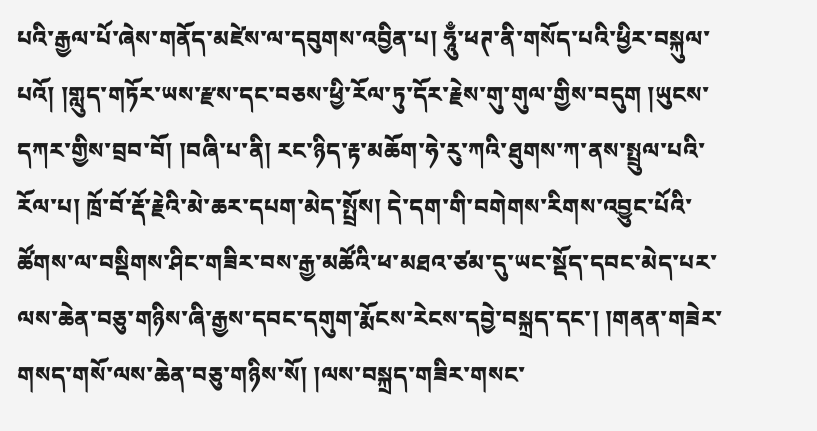པའི་རྒྱལ་པོ་ཞེས་གནོད་མཛེས་ལ་དབུགས་འབྱིན་པ། ཧཱུྃ་ཕཊ་ནི་གསོད་པའི་ཕྱིར་བསྐུལ་པའོ། །གླུད་གཏོར་ཡས་རྫས་དང་བཅས་ཕྱི་རོལ་ཏུ་དོར་རྗེས་གུ་གུལ་གྱིས་བདུག །ཡུངས་དཀར་གྱིས་བྲབ་བོ། །བཞི་པ་ནི། རང་ཉིད་རྟ་མཆོག་ཧེ་རུ་ཀའི་ཐུགས་ཀ་ནས་སྤྲུལ་པའི་རོལ་པ། ཁྲོ་བོ་རྡོ་རྗེའི་མེ་ཆར་དཔག་མེད་སྤྲོས། དེ་དག་གི་བགེགས་རིགས་འབྱུང་པོའི་ཚོགས་ལ་བསྡིགས་ཤིང་གཟིར་བས་རྒྱ་མཚོའི་ཕ་མཐའ་ཙམ་དུ་ཡང་སྡོད་དབང་མེད་པར་ལས་ཆེན་བཅུ་གཉིས་ཞི་རྒྱས་དབང་དགུག་རྨོངས་རེངས་དབྱེ་བསྐྲད་དང་། །གནན་གཟེར་གསད་གསོ་ལས་ཆེན་བཅུ་གཉིས་སོ། །ལས་བསྐྲད་གཟིར་གསང་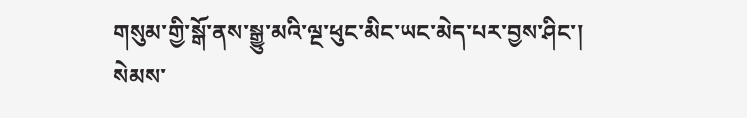གསུམ་གྱི་སྒོ་ནས་སྒྱུ་མའི་ལྔ་ཕུང་མིང་ཡང་མེད་པར་བྱས་ཤིང་། སེམས་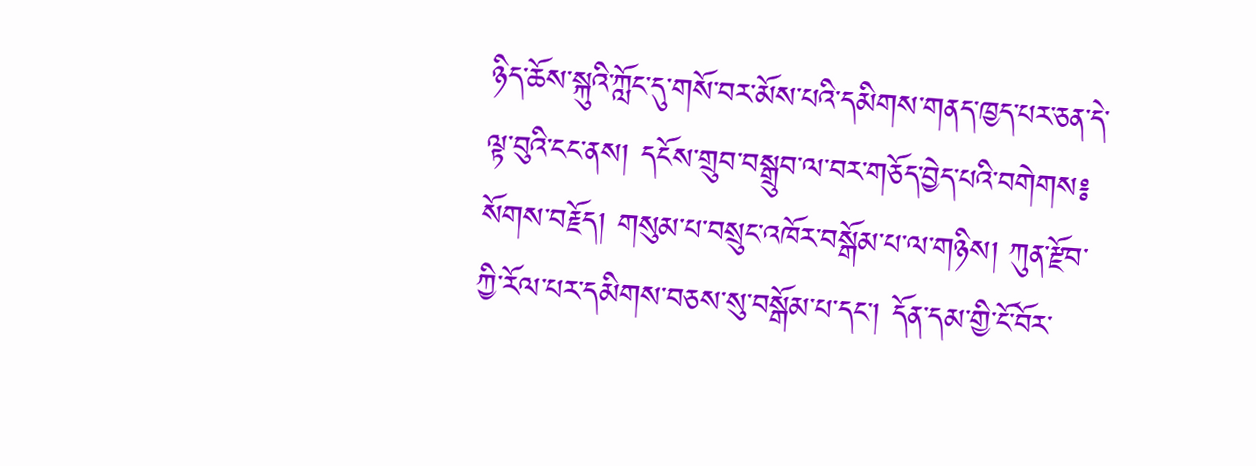ཉིད་ཆོས་སྐུའི་ཀློང་དུ་གསོ་བར་མོས་པའི་དམིགས་གནད་ཁྱད་པར་ཅན་དེ་ལྟ་བུའི་ངང་ནས། དངོས་གྲུབ་བསྒྲུབ་ལ་བར་གཅོད་བྱེད་པའི་བགེགས༔ སོགས་བརྗོད། གསུམ་པ་བསྲུང་འཁོར་བསྒོམ་པ་ལ་གཉིས། ཀུན་རྫོབ་ཀྱི་རོལ་པར་དམིགས་བཅས་སུ་བསྒོམ་པ་དང་། དོན་དམ་གྱི་ངོ་བོར་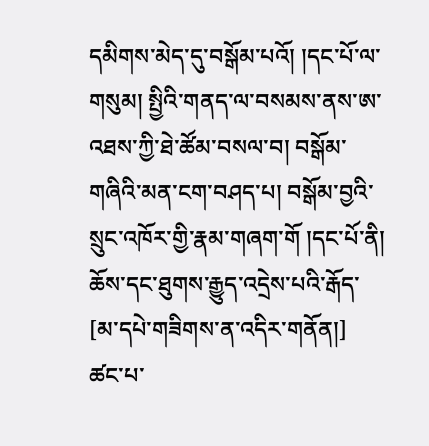དམིགས་མེད་དུ་བསྒོམ་པའོ། །དང་པོ་ལ་གསུམ། སྤྱིའི་གནད་ལ་བསམས་ནས་ཨ་འཐས་ཀྱི་ཐེ་ཚོམ་བསལ་བ། བསྒོམ་གཞིའི་མན་ངག་བཤད་པ། བསྒོམ་བྱའི་སྲུང་འཁོར་གྱི་རྣམ་གཞག་གོ །དང་པོ་ནི། ཆོས་དང་ཐུགས་རྒྱུད་འདྲེས་པའི་རྒོད་
[མ་དཔེ་གཟིགས་ན་འདིར་གནོན།]
ཚང་པ་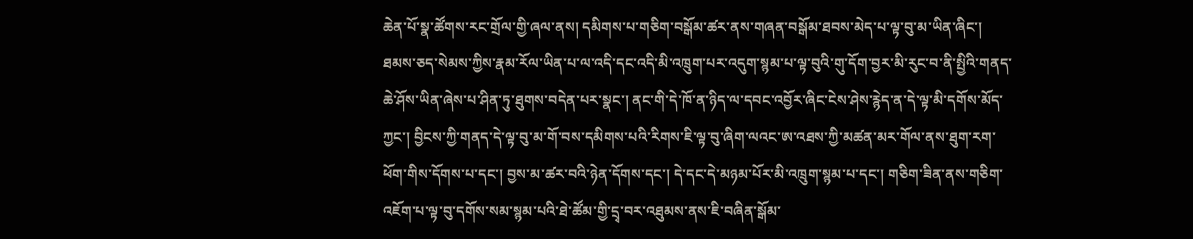ཆེན་པོ་སྣ་ཚོགས་རང་གྲོལ་གྱི་ཞལ་ནས། དམིགས་པ་གཅིག་བསྒོམ་ཚར་ནས་གཞན་བསྒོམ་ཐབས་མེད་པ་ལྟ་བུ་མ་ཡིན་ཞིང་། ཐམས་ཅད་སེམས་ཀྱིས་རྣམ་རོལ་ཡིན་པ་ལ་འདི་དང་འདི་མི་འཁྲུག་པར་འདུག་སྙམ་པ་ལྟ་བུའི་གུ་དོག་བྱར་མི་རུང་བ་ནི་སྤྱིའི་གནད་ཆེ་ཤོས་ཡིན་ཞེས་པ་ཤིན་ཏུ་ཐུགས་བདེན་པར་སྣང་། ནང་གི་དེ་ཁོ་ན་ཉིད་ལ་དབང་འབྱོར་ཞིང་ངེས་ཤེས་རྙེད་ན་དེ་ལྟ་མི་དགོས་མོད་ཀྱང་། བྱིངས་ཀྱི་གནད་དེ་ལྟ་བུ་མ་གོ་བས་དམིགས་པའི་རིགས་ཇི་ལྟ་བུ་ཞིག་ལའང་ཨ་འཐས་ཀྱི་མཚན་མར་གོལ་ནས་ཐུག་རག་ཕོག་གིས་དོགས་པ་དང་། བྱས་མ་ཚར་བའི་ཉེན་དོགས་དང་། དེ་དང་དེ་མཉམ་པོར་མི་འཁྲུག་སྙམ་པ་དང་། གཅིག་ཟིན་ནས་གཅིག་འཇོག་པ་ལྟ་བུ་དགོས་སམ་སྙམ་པའི་ཐེ་ཚོམ་གྱི་དྲྭ་བར་འཐུམས་ནས་ཇི་བཞིན་སྒོམ་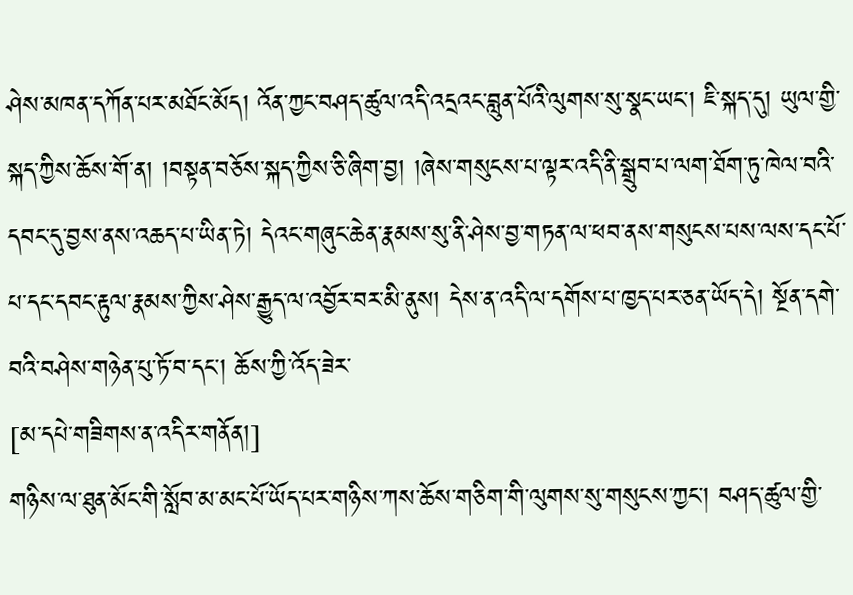ཤེས་མཁན་དཀོན་པར་མཐོང་མོད། འོན་ཀྱང་བཤད་ཚུལ་འདི་འདྲའང་བླུན་པོའི་ལུགས་སུ་སྣང་ཡང་། ཇི་སྐད་དུ། ཡུལ་གྱི་སྐད་ཀྱིས་ཆོས་གོ་ན། །བསྟན་བཅོས་སྐད་ཀྱིས་ཅི་ཞིག་བྱ། །ཞེས་གསུངས་པ་ལྟར་འདི་ནི་སྒྲུབ་པ་ལག་ཐོག་ཏུ་ཁེལ་བའི་དབང་དུ་བྱས་ནས་འཆད་པ་ཡིན་ཏེ། དེའང་གཞུང་ཆེན་རྣམས་སུ་ནི་ཤེས་བྱ་གཏན་ལ་ཕབ་ནས་གསུངས་པས་ལས་དང་པོ་པ་དང་དབང་རྟུལ་རྣམས་ཀྱིས་ཤེས་རྒྱུད་ལ་འབྱོར་བར་མི་ནུས། དེས་ན་འདི་ལ་དགོས་པ་ཁྱད་པར་ཅན་ཡོད་དེ། སྔོན་དགེ་བའི་བཤེས་གཉེན་པུ་ཏོ་བ་དང་། ཆོས་ཀྱི་འོད་ཟེར་
[མ་དཔེ་གཟིགས་ན་འདིར་གནོན།]
གཉིས་ལ་ཐུན་མོང་གི་སློབ་མ་མང་པོ་ཡོད་པར་གཉིས་ཀས་ཆོས་གཅིག་གི་ལུགས་སུ་གསུངས་ཀྱང་། བཤད་ཚུལ་གྱི་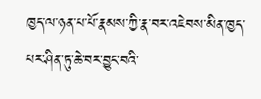ཁྱད་ལ་ཉན་པ་པོ་རྣམས་ཀྱི་རྣ་བར་འཇེབས་མིན་ཁྱད་པར་ཤིན་ཏུ་ཆེ་བར་བྱུང་བའི་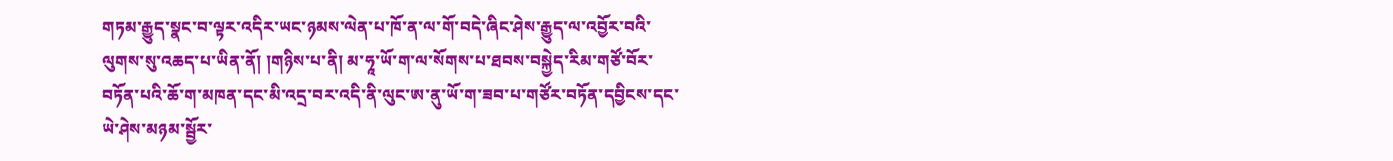གཏམ་རྒྱུད་སྣང་བ་ལྟར་འདིར་ཡང་ཉམས་ལེན་པ་ཁོ་ན་ལ་གོ་བདེ་ཞིང་ཤེས་རྒྱུད་ལ་འབྱོར་བའི་ལུགས་སུ་འཆད་པ་ཡིན་ནོ། །གཉིས་པ་ནི། མ་ཧཱ་ཡོ་ག་ལ་སོགས་པ་ཐབས་བསྐྱེད་རིམ་གཙོ་བོར་བཏོན་པའི་ཆོ་ག་མཁན་དང་མི་འདྲ་བར་འདི་ནི་ལུང་ཨ་ནུ་ཡོ་ག་ཟབ་པ་གཙོར་བཏོན་དབྱིངས་དང་ཡེ་ཤེས་མཉམ་སྦྱོར་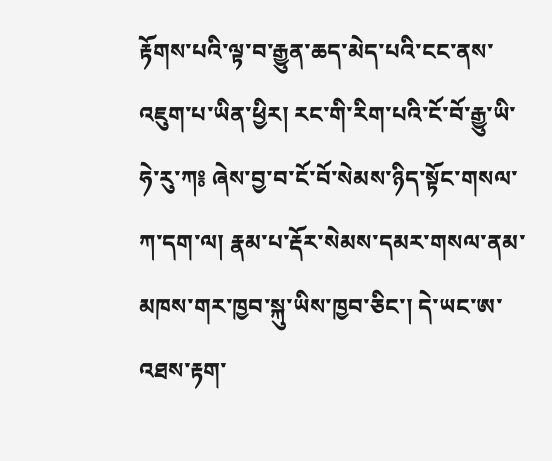རྟོགས་པའི་ལྟ་བ་རྒྱུན་ཆད་མེད་པའི་ངང་ནས་འཇུག་པ་ཡིན་ཕྱིར། རང་གི་རིག་པའི་ངོ་བོ་རྒྱུ་ཡི་ཧེ་རུ་ཀ༔ ཞེས་བྱ་བ་ངོ་བོ་སེམས་ཉིད་སྟོང་གསལ་ཀ་དག་ལ། རྣམ་པ་རྡོར་སེམས་དམར་གསལ་ནམ་མཁས་གར་ཁྱབ་སྐུ་ཡིས་ཁྱབ་ཅིང་། དེ་ཡང་ཨ་འཐས་རྟག་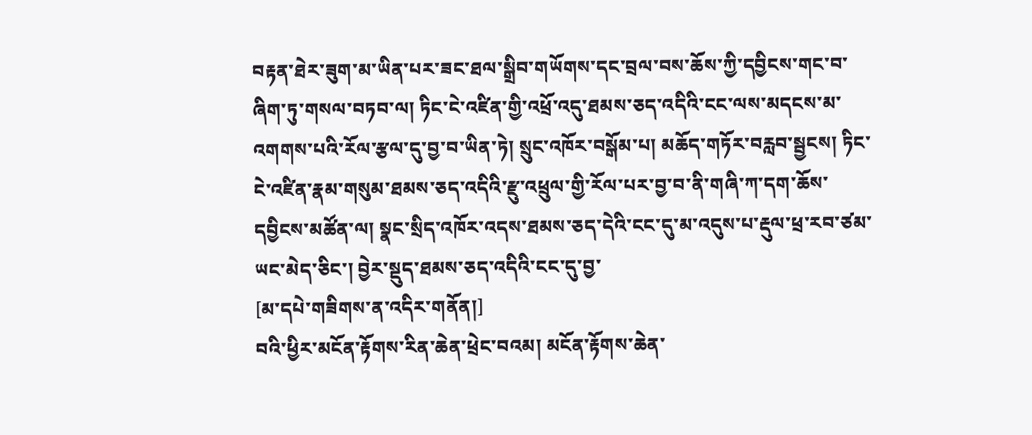བརྟན་ཐེར་ཟུག་མ་ཡིན་པར་ཟང་ཐལ་སྒྲིབ་གཡོགས་དང་བྲལ་བས་ཆོས་ཀྱི་དབྱིངས་གང་བ་ཞིག་ཏུ་གསལ་བཏབ་ལ། ཏིང་ངེ་འཛིན་གྱི་འཕྲོ་འདུ་ཐམས་ཅད་འདིའི་ངང་ལས་མདངས་མ་འགགས་པའི་རོལ་རྩལ་དུ་བྱ་བ་ཡིན་ཏེ། སྲུང་འཁོར་བསྒོམ་པ། མཆོད་གཏོར་བརླབ་སྦྱངས། ཏིང་ངེ་འཛིན་རྣམ་གསུམ་ཐམས་ཅད་འདིའི་རྫུ་འཕྲུལ་གྱི་རོལ་པར་བྱ་བ་ནི་གཞི་ཀ་དག་ཆོས་དབྱིངས་མཚོན་ལ། སྣང་སྲིད་འཁོར་འདས་ཐམས་ཅད་དེའི་ངང་དུ་མ་འདུས་པ་རྡུལ་ཕྲ་རབ་ཙམ་ཡང་མེད་ཅིང་། བྱེར་སྡུད་ཐམས་ཅད་འདིའི་ངང་དུ་བྱ་
[མ་དཔེ་གཟིགས་ན་འདིར་གནོན།]
བའི་ཕྱིར་མངོན་རྟོགས་རིན་ཆེན་ཕྲེང་བའམ། མངོན་རྟོགས་ཆེན་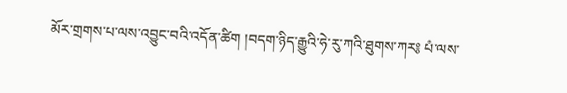མོར་གྲགས་པ་ལས་འབྱུང་བའི་འདོན་ཚིག །བདག་ཉིད་རྒྱུའི་ཧེ་རུ་ཀའི་ཐུགས་ཀར༔ པཾ་ལས་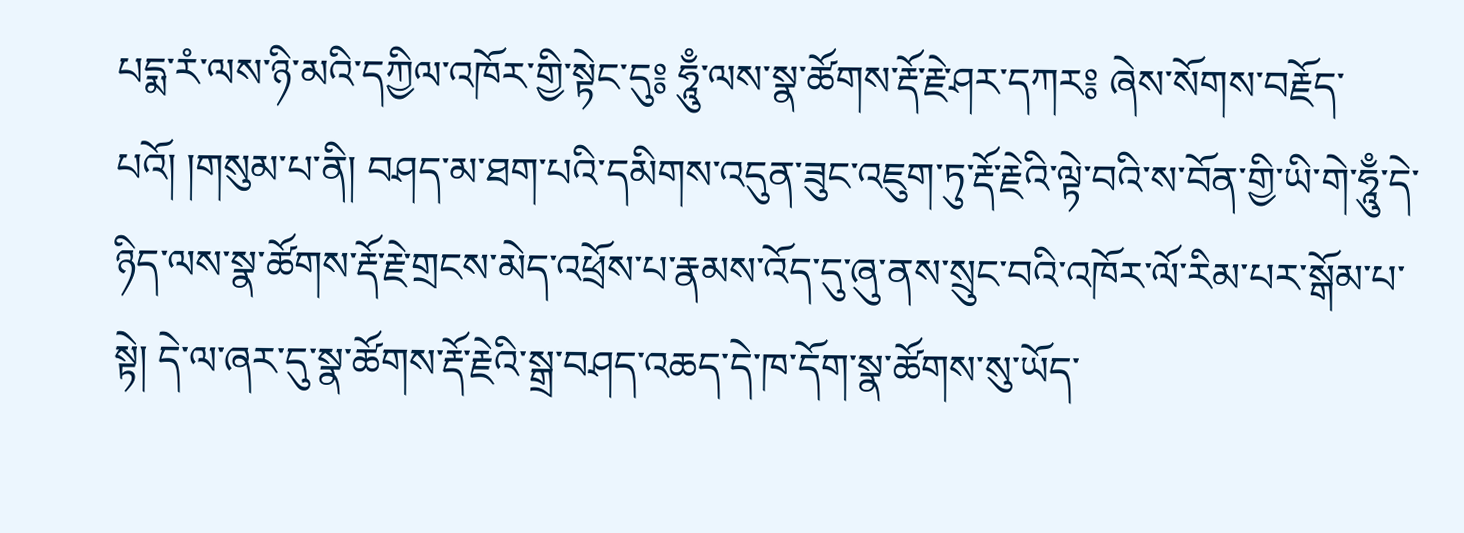པདྨ་རཾ་ལས་ཉི་མའི་དཀྱིལ་འཁོར་གྱི་སྟེང་དུ༔ ཧཱུྃ་ལས་སྣ་ཚོགས་རྡོ་རྗེ་ཤར་དཀར༔ ཞེས་སོགས་བརྗོད་པའོ། །གསུམ་པ་ནི། བཤད་མ་ཐག་པའི་དམིགས་འདུན་ཟུང་འཇུག་ཏུ་རྡོ་རྗེའི་ལྟེ་བའི་ས་བོན་གྱི་ཡི་གེ་ཧཱུྃ་དེ་ཉིད་ལས་སྣ་ཚོགས་རྡོ་རྗེ་གྲངས་མེད་འཕྲོས་པ་རྣམས་འོད་དུ་ཞུ་ནས་སྲུང་བའི་འཁོར་ལོ་རིམ་པར་སྒོམ་པ་སྟེ། དེ་ལ་ཞར་དུ་སྣ་ཚོགས་རྡོ་རྗེའི་སྒྲ་བཤད་འཆད་དེ་ཁ་དོག་སྣ་ཚོགས་སུ་ཡོད་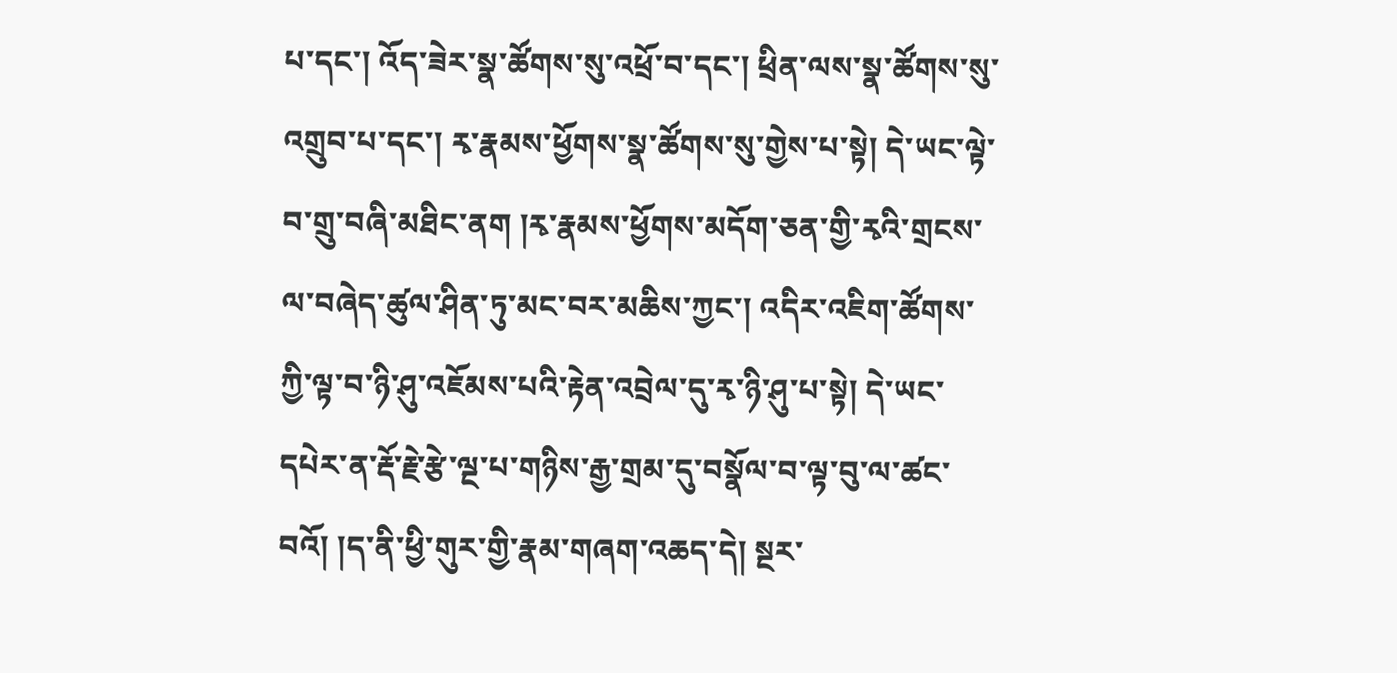པ་དང་། འོད་ཟེར་སྣ་ཚོགས་སུ་འཕྲོ་བ་དང་། ཕྲིན་ལས་སྣ་ཚོགས་སུ་འགྲུབ་པ་དང་། རྭ་རྣམས་ཕྱོགས་སྣ་ཚོགས་སུ་གྱེས་པ་སྟེ། དེ་ཡང་ལྟེ་བ་གྲུ་བཞི་མཐིང་ནག །རྭ་རྣམས་ཕྱོགས་མདོག་ཅན་གྱི་རྭའི་གྲངས་ལ་བཞེད་ཚུལ་ཤིན་ཏུ་མང་བར་མཆིས་ཀྱང་། འདིར་འཇིག་ཚོགས་ཀྱི་ལྟ་བ་ཉི་ཤུ་འཇོམས་པའི་རྟེན་འབྲེལ་དུ་རྭ་ཉི་ཤུ་པ་སྟེ། དེ་ཡང་དཔེར་ན་རྡོ་རྗེ་རྩེ་ལྔ་པ་གཉིས་རྒྱ་གྲམ་དུ་བསྣོལ་བ་ལྟ་བུ་ལ་ཚང་བའོ། །ད་ནི་ཕྱི་གུར་གྱི་རྣམ་གཞག་འཆད་དེ། སྔར་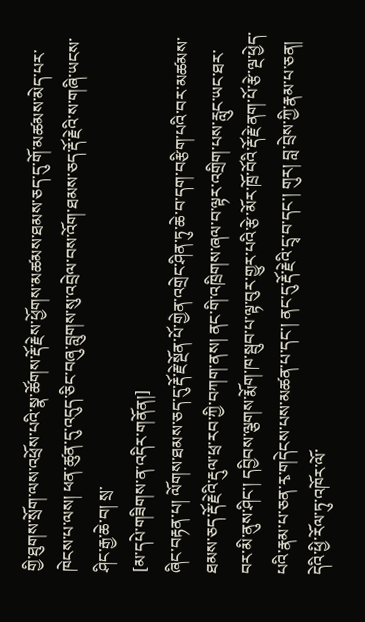གྱི་ཐུགས་སྲོག་ལས་འཕྲོས་པའི་སྣ་ཚོགས་རྡོ་རྗེས་ཕྱོགས་མཚམས་ཐམས་ཅད་དུ་གོ་མཚམས་མེད་པར་ཁེངས་པ་ལས། ཕན་ཚུན་དུ་འདུད་ཅིང་བཞུ་བླུགས་སུ་འབྲེལ་བས་འོག་ཐམས་ཅད་རྡོ་རྗེའི་ས་གཞི་ཡངས་ཤིང་རྒྱ་ཆེ་བ། སྲ་
[མ་དཔེ་གཟིགས་ན་འདིར་གནོན།]
ཞིང་བརྟན་པ། ལོགས་ཐམས་ཅད་དུ་རྡོ་རྗེ་སྔོན་པོ་གྱེན་འགྲེང་ཤིན་ཏུ་ཆེ་བ་དག་བརྩིག་པའི་བར་མཚམས་ཐམས་ཅད་རྡོ་རྗེའི་རྡུལ་ཕྲ་རབ་ཀྱི་བཀག་ནས། ནང་གི་འཁྲིགས་ཞལ་བ་ལྟར་འགྲིག་པས་རླུང་ཡང་ཐར་བར་མི་ནུས་ཤིང་། དབྱིབས་ལྕགས་རྨོག་ཁ་སྦུབ་པ་ལྟ་བུར་གྱུར་པའི་རྩེ་མོར་ཁྲོ་བོའི་རྡོ་རྗེ་ནག་པོ་རྩེ་ལྔ་ཕྱེད་པའི་རྣམ་པ་ཅན་རྭ་གདེངས་པས་མཚན་པ་དང་། ནང་དུ་རྡོ་རྗེའི་དྲྭ་བ་དང་། གུར། བླ་བྲེས་ཀྱི་རྣམ་པ་ཅན། དེའི་ཕྱི་རོལ་ཏུ་འཁོར་ལོ་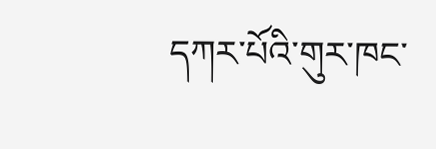དཀར་པོའི་གུར་ཁང་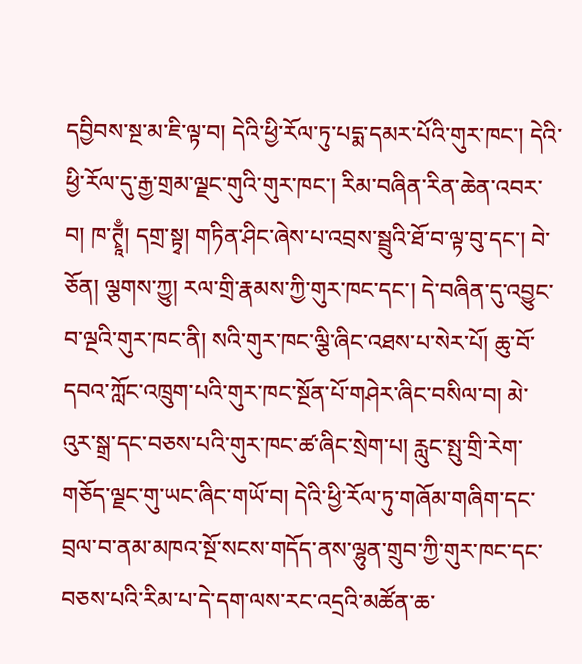དབྱིབས་སྔ་མ་ཇི་ལྟ་བ། དེའི་ཕྱི་རོལ་ཏུ་པདྨ་དམར་པོའི་གུར་ཁང་། དེའི་ཕྱི་རོལ་དུ་རྒྱ་གྲམ་ལྗང་གུའི་གུར་ཁང་། རིམ་བཞིན་རིན་ཆེན་འབར་བ། ཁ་ཊྭཱྃ། དགྲ་སྟྭ། གཏིན་ཤིང་ཞེས་པ་འབྲས་སྦྲུའི་ཐོ་བ་ལྟ་བུ་དང་། བེ་ཅོན། ལྕགས་ཀྱུ། རལ་གྲི་རྣམས་ཀྱི་གུར་ཁང་དང་། དེ་བཞིན་དུ་འབྱུང་བ་ལྔའི་གུར་ཁང་ནི། སའི་གུར་ཁང་ལྕི་ཞིང་འཐས་པ་སེར་པོ། ཆུ་བོ་དབའ་ཀློང་འཁྲུག་པའི་གུར་ཁང་སྔོན་པོ་གཤེར་ཞིང་བསིལ་བ། མེ་འུར་སྒྲ་དང་བཅས་པའི་གུར་ཁང་ཚ་ཞིང་སྲེག་པ། རླུང་སྤུ་གྲི་རེག་གཅོད་ལྗང་གུ་ཡང་ཞིང་གཡོ་བ། དེའི་ཕྱི་རོལ་ཏུ་གཞོམ་གཞིག་དང་བྲལ་བ་ནམ་མཁའ་སྔོ་སངས་གདོད་ནས་ལྷུན་གྲུབ་ཀྱི་གུར་ཁང་དང་བཅས་པའི་རིམ་པ་དེ་དག་ལས་རང་འདྲའི་མཚོན་ཆ་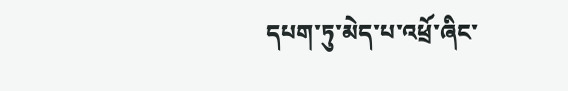དཔག་ཏུ་མེད་པ་འཕྲོ་ཞིང་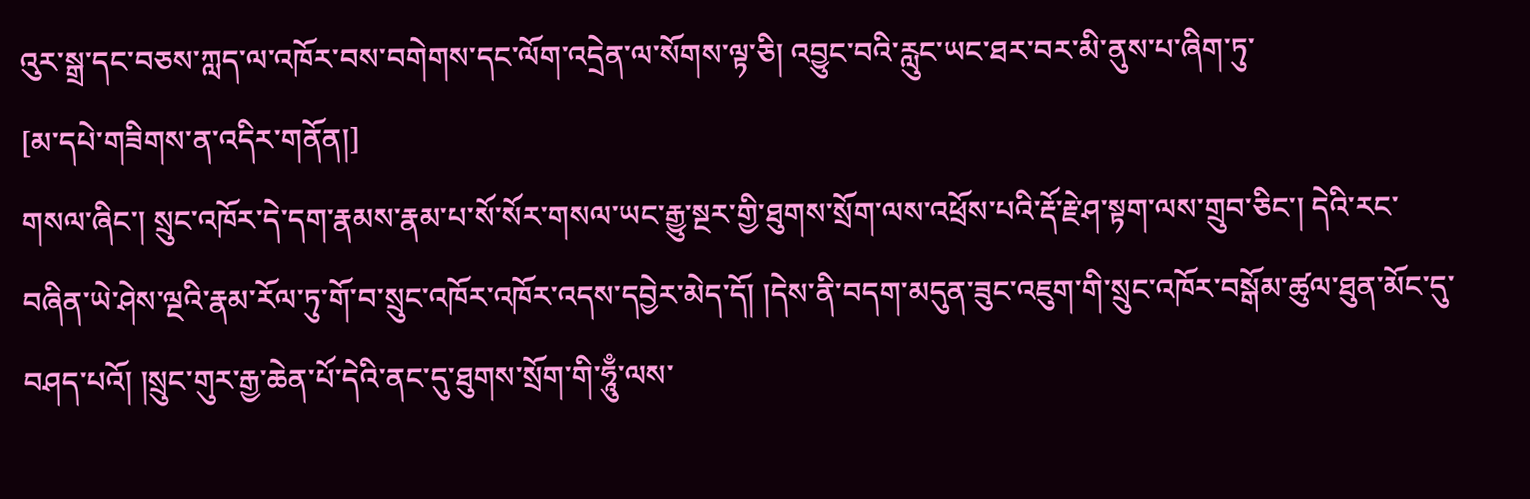འུར་སྒྲ་དང་བཅས་ཀླད་ལ་འཁོར་བས་བགེགས་དང་ལོག་འདྲེན་ལ་སོགས་ལྟ་ཅི། འབྱུང་བའི་རླུང་ཡང་ཐར་བར་མི་ནུས་པ་ཞིག་ཏུ་
[མ་དཔེ་གཟིགས་ན་འདིར་གནོན།]
གསལ་ཞིང་། སྲུང་འཁོར་དེ་དག་རྣམས་རྣམ་པ་སོ་སོར་གསལ་ཡང་རྒྱུ་སྔར་གྱི་ཐུགས་སྲོག་ལས་འཕྲོས་པའི་རྡོ་རྗེ་ཤ་སྟག་ལས་གྲུབ་ཅིང་། དེའི་རང་བཞིན་ཡེ་ཤེས་ལྔའི་རྣམ་རོལ་ཏུ་གོ་བ་སྲུང་འཁོར་འཁོར་འདས་དབྱེར་མེད་དོ། །དེས་ནི་བདག་མདུན་ཟུང་འཇུག་གི་སྲུང་འཁོར་བསྒོམ་ཚུལ་ཐུན་མོང་དུ་བཤད་པའོ། །སྲུང་གུར་རྒྱ་ཆེན་པོ་དེའི་ནང་དུ་ཐུགས་སྲོག་གི་ཧཱུྃ་ལས་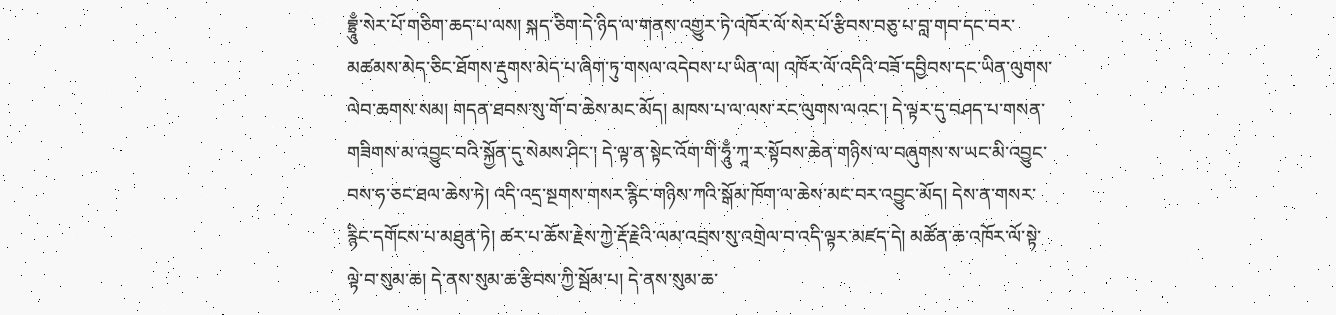བྷྲཱུྃ་སེར་པོ་གཅིག་ཆད་པ་ལས། སྐད་ཅིག་དེ་ཉིད་ལ་གནས་འགྱུར་ཏེ་འཁོར་ལོ་སེར་པོ་རྩིབས་བཅུ་པ་བླ་གབ་དང་བར་མཚམས་མེད་ཅིང་ཐོགས་རྡུགས་མེད་པ་ཞིག་ཏུ་གསལ་འདེབས་པ་ཡིན་ལ། འཁོར་ལོ་འདིའི་བཟོ་དབྱིབས་དང་ཡིན་ལུགས་ལེབ་ཆགས་སམ། གདན་ཐབས་སུ་གོ་བ་ཆེས་མང་མོད། མཁས་པ་ལ་ལས་རང་ལུགས་ལའང་། དེ་ལྟར་དུ་བཤད་པ་གསན་གཟིགས་མ་འབྱུང་བའི་སྐྱོན་དུ་སེམས་ཤིང་། དེ་ལྟ་ན་སྟེང་འོག་གི་ཧཱུྃ་ཀཱ་ར་སྟོབས་ཆེན་གཉིས་ལ་བཞུགས་ས་ཡང་མི་འབྱུང་བས་ཧ་ཅང་ཐལ་ཆེས་ཏེ། འདི་འདྲ་སྔགས་གསར་རྙིང་གཉིས་ཀའི་སྒོམ་ཁོག་ལ་ཆེས་མང་བར་འབྱུང་མོད། དེས་ན་གསར་རྙིང་དགོངས་པ་མཐུན་ཏེ། ཚར་པ་ཆོས་རྗེས་ཀྱེ་རྡོ་རྗེའི་ལམ་འབྲས་སུ་འགྲེལ་བ་འདི་ལྟར་མཛད་དེ། མཚོན་ཆ་འཁོར་ལོ་སྟེ་ལྟེ་བ་སུམ་ཆ། དེ་ནས་སུམ་ཆ་རྩིབས་ཀྱི་སྦོམ་པ། དེ་ནས་སུམ་ཆ་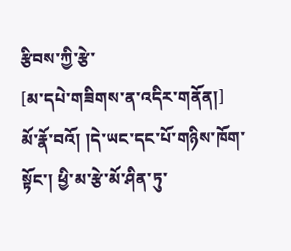རྩིབས་ཀྱི་རྩེ་
[མ་དཔེ་གཟིགས་ན་འདིར་གནོན།]
མོ་རྣོ་བའོ། །དེ་ཡང་དང་པོ་གཉིས་ཁོག་སྟོང་། ཕྱི་མ་རྩེ་མོ་ཤིན་ཏུ་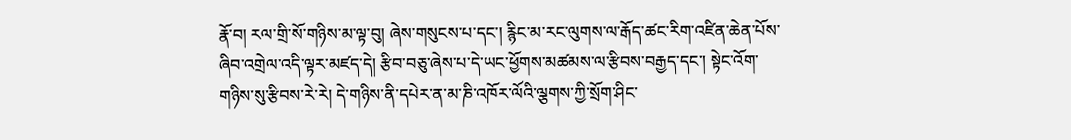རྣོ་བ། རལ་གྲི་སོ་གཉིས་མ་ལྟ་བུ། ཞེས་གསུངས་པ་དང་། རྙིང་མ་རང་ལུགས་ལ་རྒོད་ཚང་རིག་འཛིན་ཆེན་པོས་ཞིབ་འགྲེལ་འདི་ལྟར་མཛད་དེ། རྩིབ་བཅུ་ཞེས་པ་དེ་ཡང་ཕྱོགས་མཚམས་ལ་རྩིབས་བརྒྱད་དང་། སྟེང་འོག་གཉིས་སུ་རྩིབས་རེ་རེ། དེ་གཉིས་ནི་དཔེར་ན་མ་ཎི་འཁོར་ལོའི་ལྕགས་ཀྱི་སྲོག་ཤིང་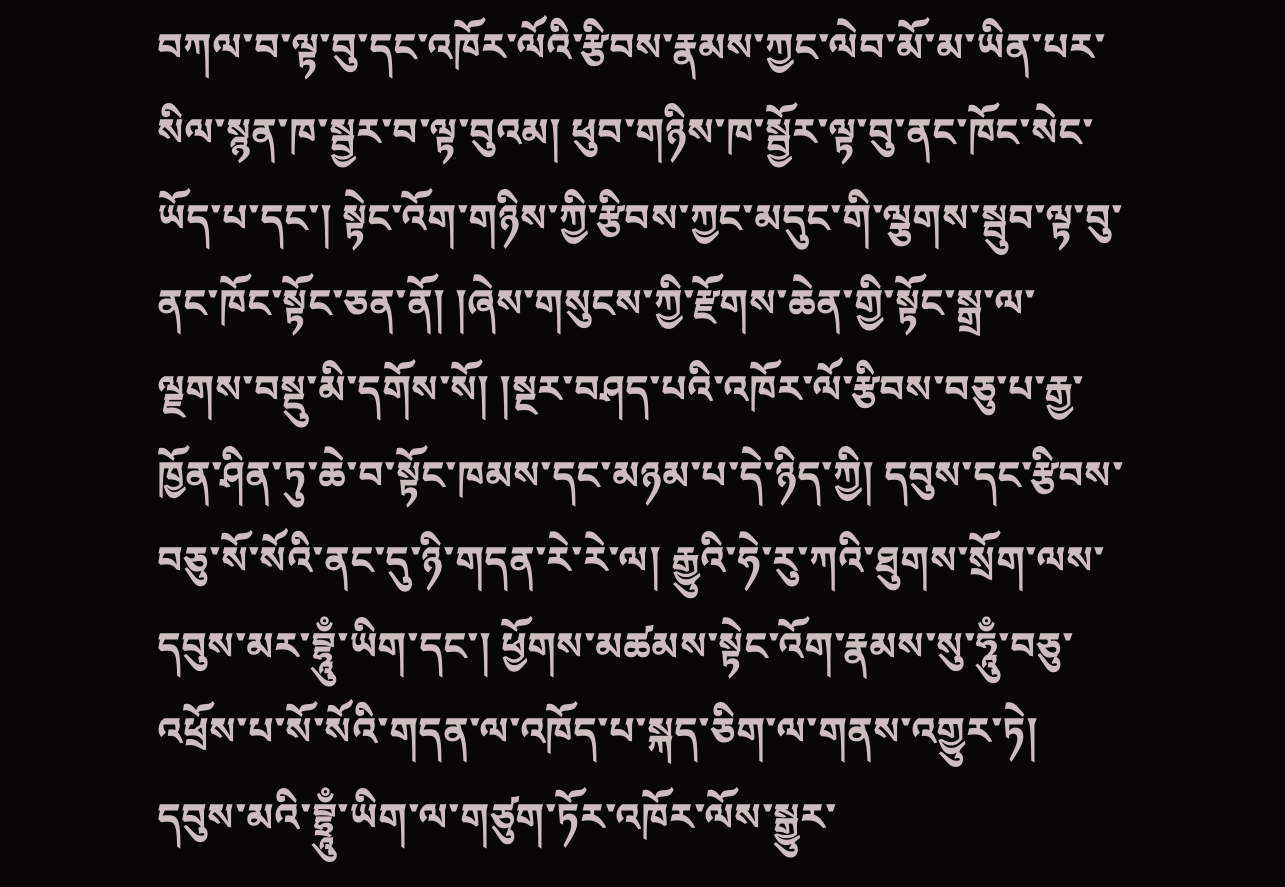བཀལ་བ་ལྟ་བུ་དང་འཁོར་ལོའི་རྩིབས་རྣམས་ཀྱང་ལེབ་མོ་མ་ཡིན་པར་སིལ་སྙན་ཁ་སྦྱར་བ་ལྟ་བུའམ། ཕུབ་གཉིས་ཁ་སྦྱོར་ལྟ་བུ་ནང་ཁོང་སེང་ཡོད་པ་དང་། སྟེང་འོག་གཉིས་ཀྱི་རྩིབས་ཀྱང་མདུང་གི་ལྕགས་སྦུབ་ལྟ་བུ་ནང་ཁོང་སྟོང་ཅན་ནོ། །ཞེས་གསུངས་ཀྱི་རྫོགས་ཆེན་གྱི་སྟོང་སྒྲ་ལ་ལྗགས་བསྡུ་མི་དགོས་སོ། །སྔར་བཤད་པའི་འཁོར་ལོ་རྩིབས་བཅུ་པ་རྒྱ་ཁྱོན་ཤིན་ཏུ་ཆེ་བ་སྟོང་ཁམས་དང་མཉམ་པ་དེ་ཉིད་ཀྱི། དབུས་དང་རྩིབས་བཅུ་སོ་སོའི་ནང་དུ་ཉི་གདན་རེ་རེ་ལ། རྒྱུའི་ཧེ་རུ་ཀའི་ཐུགས་སྲོག་ལས་དབུས་མར་བྷཱུྃ་ཡིག་དང་། ཕྱོགས་མཚམས་སྟེང་འོག་རྣམས་སུ་ཧཱུྃ་བཅུ་འཕྲོས་པ་སོ་སོའི་གདན་ལ་འཁོད་པ་སྐད་ཅིག་ལ་གནས་འགྱུར་ཏེ། དབུས་མའི་བྷྲཱུྃ་ཡིག་ལ་གཙུག་ཏོར་འཁོར་ལོས་སྒྱུར་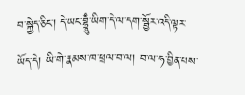བ་སྐྱེད་ཅིང་། དེ་ཡང་བྷྲཱུྃ་ཡིག་དེ་ལ་དག་སྦྱོར་འདི་ལྟར་ཡོད་དེ། ཡི་གེ་རྣམས་ཁ་ཕྲལ་བ་ལ། བ་ལ་ཧ་བྱིན་པས་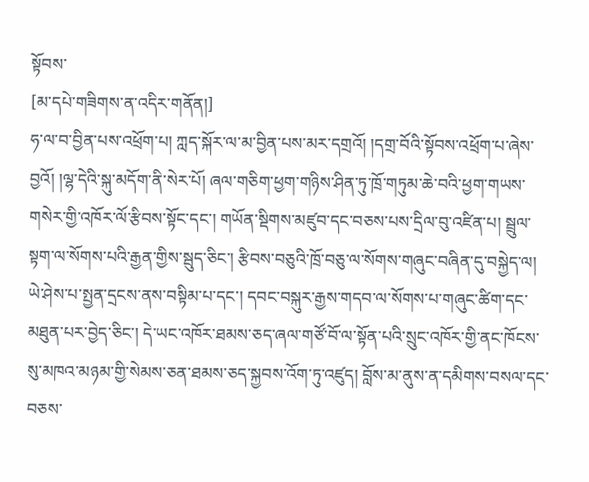སྟོབས་
[མ་དཔེ་གཟིགས་ན་འདིར་གནོན།]
ཧ་ལ་བ་བྱིན་པས་འཕྲོག་པ། ཀླད་སྐོར་ལ་མ་བྱིན་པས་མར་དགྲའོ། །དགྲ་བོའི་སྟོབས་འཕྲོག་པ་ཞེས་བྱའོ། །ལྷ་དེའི་སྐུ་མདོག་ནི་སེར་པོ། ཞལ་གཅིག་ཕྱག་གཉིས་ཤིན་ཏུ་ཁྲོ་གཏུམ་ཆེ་བའི་ཕྱག་གཡས་གསེར་གྱི་འཁོར་ལོ་རྩིབས་སྟོང་དང་། གཡོན་སྡིགས་མཛུབ་དང་བཅས་པས་དྲིལ་བུ་འཛིན་པ། སྦྲུལ་སྟག་ལ་སོགས་པའི་རྒྱན་གྱིས་སྦུད་ཅིང་། རྩིབས་བཅུའི་ཁྲོ་བཅུ་ལ་སོགས་གཞུང་བཞིན་དུ་བསྐྱེད་ལ། ཡེ་ཤེས་པ་སྤྱན་དྲངས་ནས་བསྟིམ་པ་དང་། དབང་བསྐུར་རྒྱས་གདབ་ལ་སོགས་པ་གཞུང་ཚིག་དང་མཐུན་པར་བྱེད་ཅིང་། དེ་ཡང་འཁོར་ཐམས་ཅད་ཞལ་གཙོ་བོ་ལ་སྟོན་པའི་སྲུང་འཁོར་གྱི་ནང་ཁོངས་སུ་མཁའ་མཉམ་གྱི་སེམས་ཅན་ཐམས་ཅད་སྐྱབས་འོག་ཏུ་འཛུད། བློས་མ་ནུས་ན་དམིགས་བསལ་དང་བཅས་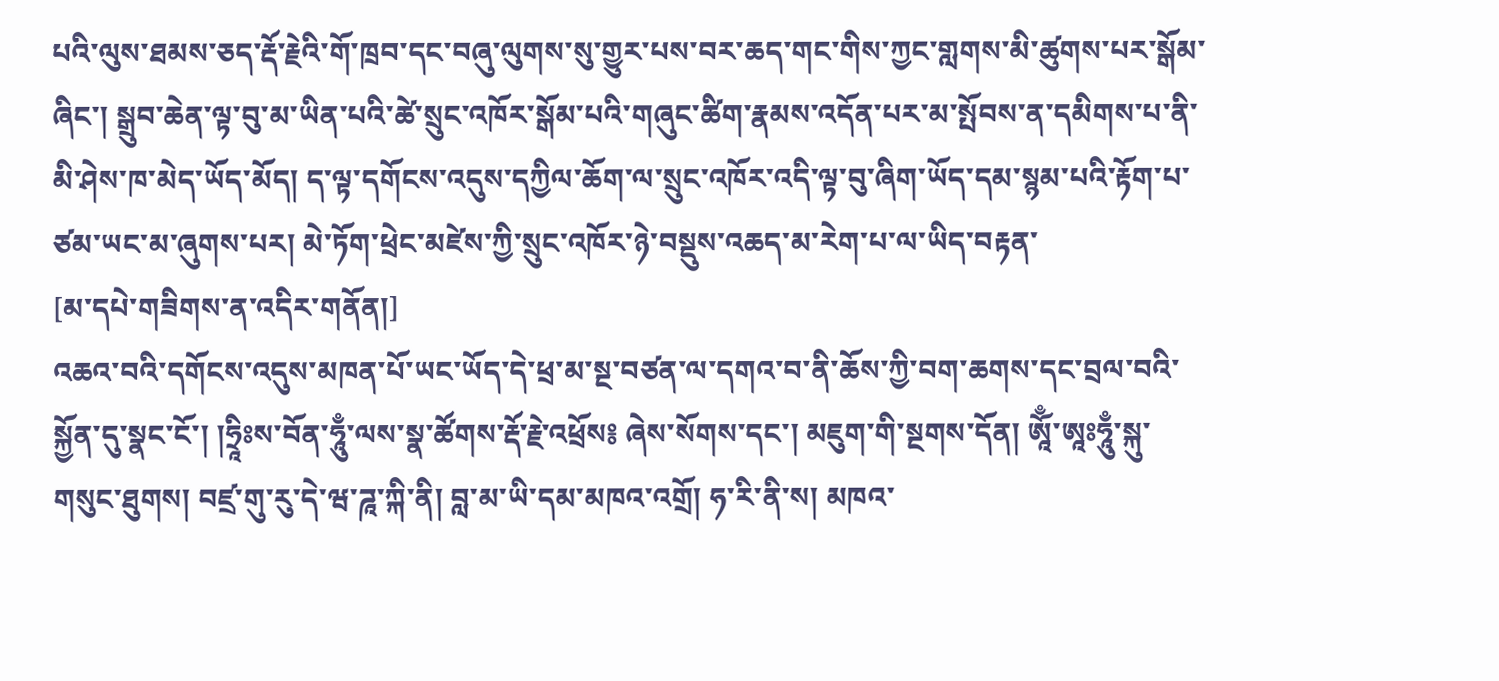པའི་ལུས་ཐམས་ཅད་རྡོ་རྗེའི་གོ་ཁྲབ་དང་བཞུ་ལུགས་སུ་གྱུར་པས་བར་ཆད་གང་གིས་ཀྱང་གླགས་མི་ཚུགས་པར་སྒོམ་ཞིང་། སྒྲུབ་ཆེན་ལྟ་བུ་མ་ཡིན་པའི་ཚེ་སྲུང་འཁོར་སྒོམ་པའི་གཞུང་ཚིག་རྣམས་འདོན་པར་མ་སྤོབས་ན་དམིགས་པ་ནི་མི་ཤེས་ཁ་མེད་ཡོད་མོད། ད་ལྟ་དགོངས་འདུས་དཀྱིལ་ཆོག་ལ་སྲུང་འཁོར་འདི་ལྟ་བུ་ཞིག་ཡོད་དམ་སྙམ་པའི་རྟོག་པ་ཙམ་ཡང་མ་ཞུགས་པར། མེ་ཏོག་ཕྲེང་མཛེས་ཀྱི་སྲུང་འཁོར་ཉེ་བསྡུས་འཆད་མ་རེག་པ་ལ་ཡིད་བརྟན་
[མ་དཔེ་གཟིགས་ན་འདིར་གནོན།]
འཆའ་བའི་དགོངས་འདུས་མཁན་པོ་ཡང་ཡོད་དེ་ཕྲ་མ་སྔ་བཙན་ལ་དགའ་བ་ནི་ཆོས་ཀྱི་བག་ཆགས་དང་བྲལ་བའི་སྐྱོན་དུ་སྣང་ངོ་། །ཧྲཱིཿས་བོན་ཧཱུྃ་ལས་སྣ་ཚོགས་རྡོ་རྗེ་འཕྲོས༔ ཞེས་སོགས་དང་། མཇུག་གི་སྔགས་དོན། ཨཱོྃ་ཨཱཿཧཱུྃ་སྐུ་གསུང་ཐུགས། བཛྲ་གུ་རུ་དེ་ཝ་ཌཱ་ཀྐི་ནི། བླ་མ་ཡི་དམ་མཁའ་འགྲོ། ཧ་རི་ནི་ས། མཁའ་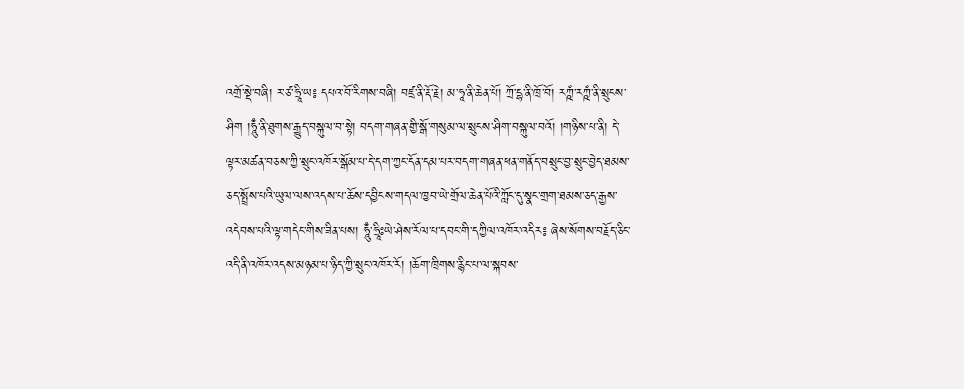འགྲོ་སྡེ་བཞི། ར་ཙ་ཧྲཱི་ཡ༔ དཔའ་བོ་རིགས་བཞི། བཛྲ་ནི་རྡོ་རྗེ། མ་ཧཱ་ནི་ཆེན་པོ། ཀྲོ་དྷ་ནི་ཁྲོ་བོ། རཀྵཾ་རཀྵཾ་ནི་སྲུངས་ཤིག །ཧཱུྃ་ནི་ཐུགས་རྒྱུད་བསྐུལ་བ་སྟེ། བདག་གཞན་གྱི་སྒོ་གསུམ་ལ་སྲུངས་ཤིག་བསྐུལ་བའོ། །གཉིས་པ་ནི། དེ་ལྟར་མཚན་བཅས་ཀྱི་སྲུང་འཁོར་སྒོམ་པ་དེ་དག་ཀྱང་དོན་དམ་པར་བདག་གཞན་ཕན་གནོད་བསྲུང་བྱ་སྲུང་བྱེད་ཐམས་ཅད་སྤྲོས་པའི་ཡུལ་ལས་འདས་པ་ཆོས་དབྱིངས་གདལ་ཁྱབ་ཡེ་གྲོལ་ཆེན་པོའི་ཀློང་དུ་སྣང་གྲག་ཐམས་ཅད་རྒྱས་འདེབས་པའི་ལྟ་གདེང་གིས་ཟིན་པས། ཧཱུྃ་ཧྲཱིཿཡེ་ཤེས་རོལ་པ་དབང་གི་དཀྱིལ་འཁོར་འདིར༔ ཞེས་སོགས་བརྗོད་ཅིང་འདི་ནི་འཁོར་འདས་མཉམ་པ་ཉིད་ཀྱི་སྲུང་འཁོར་རོ། །ཆོག་ཁྲིགས་རྙིང་པ་ལ་སྐབས་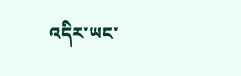འདིར་ཡང་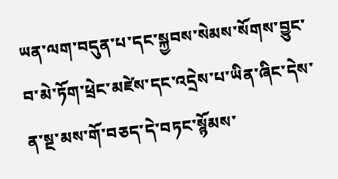ཡན་ལག་བདུན་པ་དང་སྐྱབས་སེམས་སོགས་བྱུང་བ་མེ་ཏོག་ཕྲེང་མཛེས་དང་འདྲེས་པ་ཡིན་ཞིང་དེས་ན་སྔ་མས་གོ་བཅད་དེ་བཏང་སྙོམས་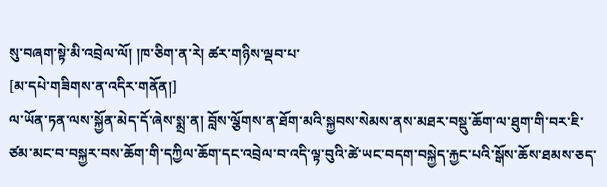སུ་བཞག་སྟེ་མི་འབྲེལ་ལོ། །ཁ་ཅིག་ན་རེ། ཚར་གཉིས་ལྡབ་པ་
[མ་དཔེ་གཟིགས་ན་འདིར་གནོན།]
ལ་ཡོན་ཏན་ལས་སྐྱོན་མེད་དོ་ཞེས་སྨྲ་ན། བློས་ལྕོགས་ན་ཐོག་མའི་སྐྱབས་སེམས་ནས་མཐར་བསྡུ་ཆོག་ལ་ཐུག་གི་བར་ཇི་ཙམ་མང་བ་བསྐྱར་བས་ཆོག་གི་དཀྱིལ་ཆོག་དང་འབྲེལ་བ་འདི་ལྟ་བུའི་ཚེ་ཡང་བདག་བསྐྱེད་རྐྱང་པའི་སྒོས་ཆོས་ཐམས་ཅད་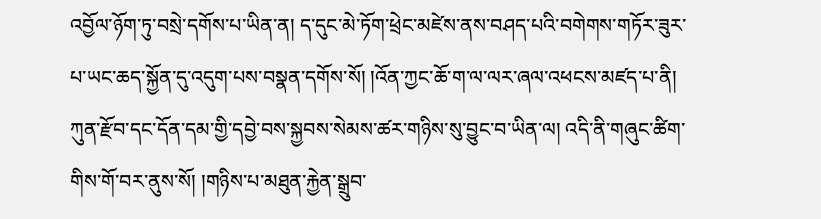འབྱོལ་ཉོག་ཏུ་བསྲེ་དགོས་པ་ཡིན་ན། ད་དུང་མེ་ཏོག་ཕྲེང་མཛེས་ནས་བཤད་པའི་བགེགས་གཏོར་ཟུར་པ་ཡང་ཆད་སྐྱོན་དུ་འདུག་པས་བསྣན་དགོས་སོ། །འོན་ཀྱང་ཆོ་ག་ལ་ལར་ཞལ་འཕངས་མཛད་པ་ནི། ཀུན་རྫོབ་དང་དོན་དམ་གྱི་དབྱེ་བས་སྐྱབས་སེམས་ཚར་གཉིས་སུ་བྱུང་བ་ཡིན་ལ། འདི་ནི་གཞུང་ཚིག་གིས་གོ་བར་ནུས་སོ། །གཉིས་པ་མཐུན་རྐྱེན་སྒྲུབ་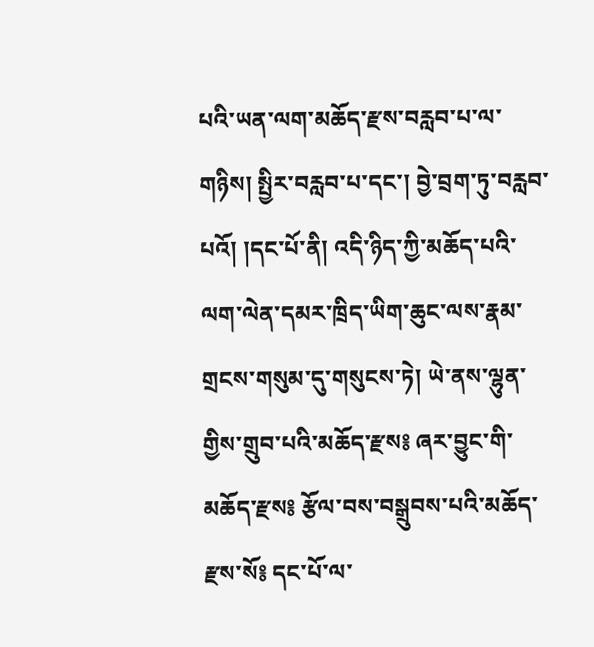པའི་ཡན་ལག་མཆོད་རྫས་བརླབ་པ་ལ་གཉིས། སྤྱིར་བརླབ་པ་དང་། བྱེ་བྲག་ཏུ་བརླབ་པའོ། །དང་པོ་ནི། འདི་ཉིད་ཀྱི་མཆོད་པའི་ལག་ལེན་དམར་ཁྲིད་ཡིག་ཆུང་ལས་རྣམ་གྲངས་གསུམ་དུ་གསུངས་ཏེ། ཡེ་ནས་ལྷུན་གྱིས་གྲུབ་པའི་མཆོད་རྫས༔ ཞར་བྱུང་གི་མཆོད་རྫས༔ རྩོལ་བས་བསྒྲུབས་པའི་མཆོད་རྫས་སོ༔ དང་པོ་ལ་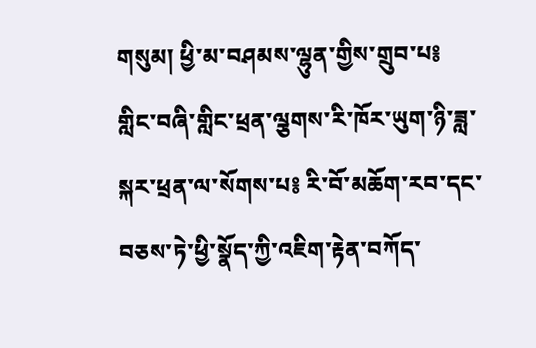གསུམ། ཕྱི་མ་བཤམས་ལྷུན་གྱིས་གྲུབ་པ༔ གླིང་བཞི་གླིང་ཕྲན་ལྕགས་རི་ཁོར་ཡུག་ཉི་ཟླ་སྐར་ཕྲན་ལ་སོགས་པ༔ རི་བོ་མཆོག་རབ་དང་བཅས་ཏེ་ཕྱི་སྣོད་ཀྱི་འཇིག་རྟེན་བཀོད་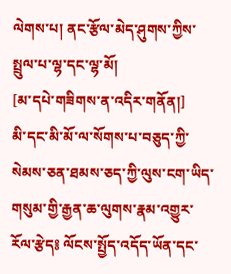ལེགས་པ། ནང་རྩོལ་མེད་ཤུགས་ཀྱིས་སྤྲུལ་པ་ལྷ་དང་ལྷ་མོ།
[མ་དཔེ་གཟིགས་ན་འདིར་གནོན།]
མི་དང་མི་མོ་ལ་སོགས་པ་བཅུད་ཀྱི་སེམས་ཅན་ཐམས་ཅད་ཀྱི་ལུས་ངག་ཡིད་གསུམ་གྱི་རྒྱན་ཆ་ལུགས་རྣམ་འགྱུར་རོལ་རྩེད༔ ལོངས་སྤྱོད་འདོད་ཡོན་དང་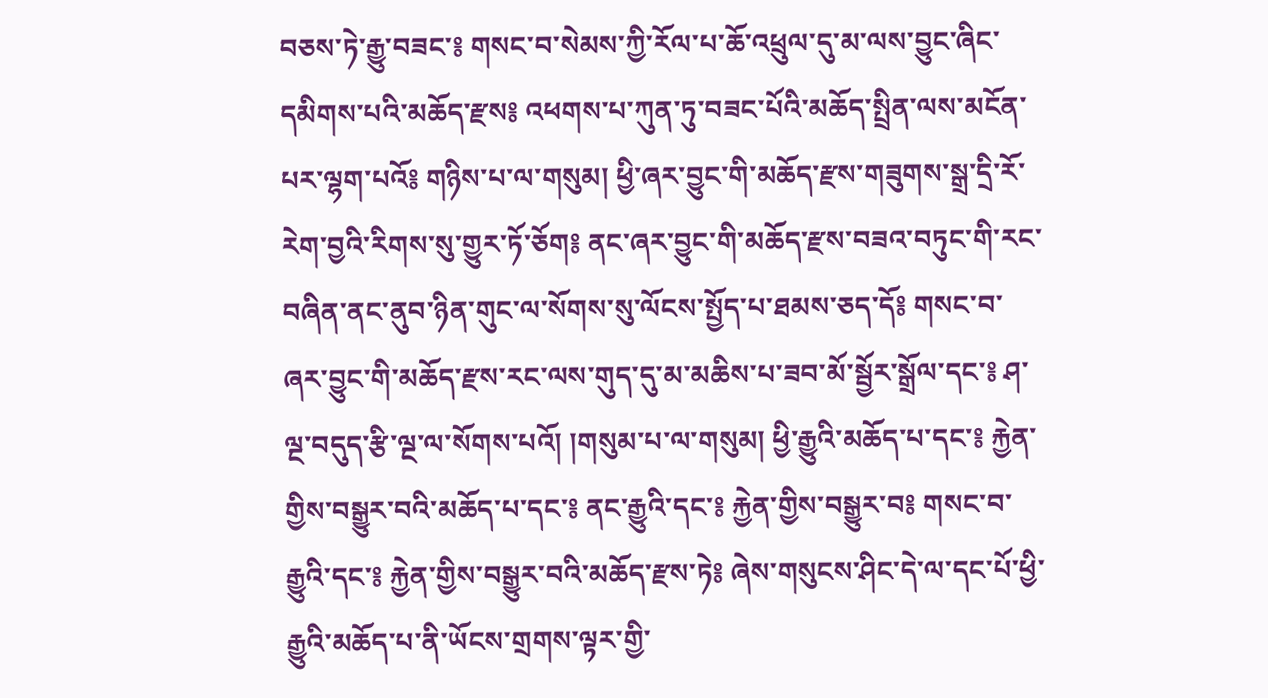བཅས་ཏེ་རྒྱུ་བཟང་༔ གསང་བ་སེམས་ཀྱི་རོལ་པ་ཆོ་འཕྲུལ་དུ་མ་ལས་བྱུང་ཞིང་དམིགས་པའི་མཆོད་རྫས༔ འཕགས་པ་ཀུན་ཏུ་བཟང་པོའི་མཆོད་སྤྲིན་ལས་མངོན་པར་ལྷག་པའོ༔ གཉིས་པ་ལ་གསུམ། ཕྱི་ཞར་བྱུང་གི་མཆོད་རྫས་གཟུགས་སྒྲ་དྲི་རོ་རེག་བྱའི་རིགས་སུ་གྱུར་ཏོ་ཅོག༔ ནང་ཞར་བྱུང་གི་མཆོད་རྫས་བཟའ་བཏུང་གི་རང་བཞིན་ནང་ནུབ་ཉིན་གུང་ལ་སོགས་སུ་ལོངས་སྤྱོད་པ་ཐམས་ཅད་དོ༔ གསང་བ་ཞར་བྱུང་གི་མཆོད་རྫས་རང་ལས་གུད་དུ་མ་མཆིས་པ་ཟབ་མོ་སྦྱོར་སྒྲོལ་དང་༔ ཤ་ལྔ་བདུད་རྩི་ལྔ་ལ་སོགས་པའོ། །གསུམ་པ་ལ་གསུམ། ཕྱི་རྒྱུའི་མཆོད་པ་དང་༔ རྐྱེན་གྱིས་བསྒྱུར་བའི་མཆོད་པ་དང་༔ ནང་རྒྱུའི་དང་༔ རྐྱེན་གྱིས་བསྒྱུར་བ༔ གསང་བ་རྒྱུའི་དང་༔ རྐྱེན་གྱིས་བསྒྱུར་བའི་མཆོད་རྫས་ཏེ༔ ཞེས་གསུངས་ཤིང་དེ་ལ་དང་པོ་ཕྱི་རྒྱུའི་མཆོད་པ་ནི་ཡོངས་གྲགས་ལྟར་གྱི་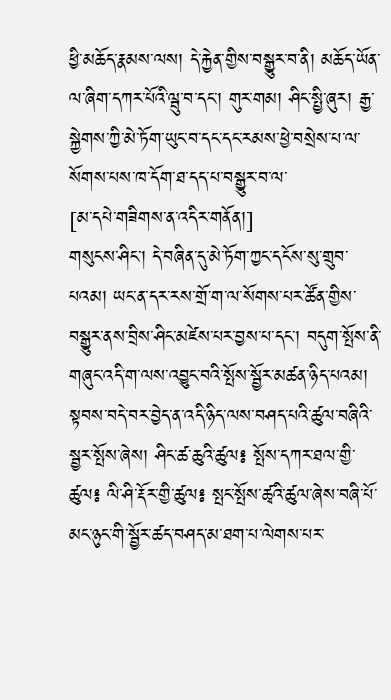ཕྱི་མཆོད་རྣམས་ལས། དེ་རྐྱེན་གྱིས་བསྒྱུར་བ་ནི། མཆོད་ཡོན་ལ་ཞིག་དཀར་པོའི་ལྦུ་བ་དང་། གུར་གམ། ཤིང་སྤྱི་ཞུར། རྒྱ་སྐྱེགས་ཀྱི་མེ་ཏོག་ཡུང་བ་དང་དང་རམས་ཕྱེ་བསྲེས་པ་ལ་སོགས་པས་ཁ་དོག་ཐ་དད་པ་བསྒྱུར་བ་ལ་
[མ་དཔེ་གཟིགས་ན་འདིར་གནོན།]
གསུངས་ཤིང་། དེ་བཞིན་དུ་མེ་ཏོག་ཀྱང་དངོས་སུ་གྲུབ་པའམ། ཡང་ན་དར་རས་གྲོ་ག་ལ་སོགས་པར་ཚོན་གྱིས་བསྒྱུར་ནས་བྲིས་ཤིང་མཛེས་པར་བྱས་པ་དང་། བདུག་སྤོས་ནི་གཞུང་འདི་ག་ལས་འབྱུང་བའི་སྤོས་སྦྱོར་མཚན་ཉིད་པའམ། སྟབས་བདེ་བར་བྱེད་ན་འདི་ཉིད་ལས་བཤད་པའི་ཚུལ་བཞིའི་སྦྱར་སྤོས་ཞེས། ཤིང་ཚ་ཆུའི་ཚུལ༔ སྤོས་དཀར་ཐལ་གྱི་ཚུལ༔ ལི་ཤི་རྡོར་གྱི་ཚུལ༔ སྤང་སྤོས་ཚྭའི་ཚུལ་ཞེས་བཞི་པོ་མང་ཉུང་གི་སྦྱོར་ཚད་བཤད་མ་ཐག་པ་ལེགས་པར་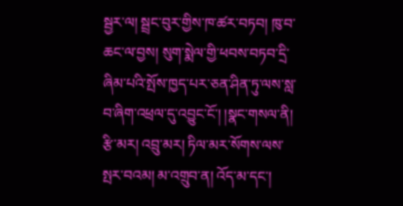སྦྱར་ལ། སྦྲང་བུར་གྱིས་ཁ་ཚར་བཏབ། ཁུ་བ་ཆང་ལ་བྱས། སུག་སྨེལ་གྱི་ཕབས་བཏབ་དྲི་ཞིམ་པའི་སྤོས་ཁྱད་པར་ཅན་ཤིན་ཏུ་ལས་སླ་བ་ཞིག་འཕྲལ་དུ་འབྱུང་ངོ་། །སྣང་གསལ་ནི། རྩི་མར། འབྲུ་མར། ཏིལ་མར་སོགས་ལས་སྤར་བའམ། མ་འགྲུབ་ན། འོད་མ་དང་།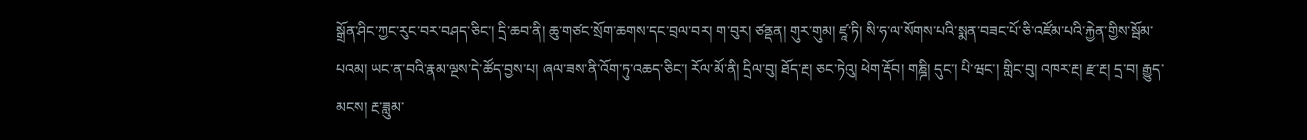སྒྲོན་ཤིང་ཀྱང་རུང་བར་བཤད་ཅིང་། དྲི་ཆབ་ནི། ཆུ་གཙང་སྲོག་ཆགས་དང་བྲལ་བར། ག་བུར། ཙནྡན། གུར་གུམ། ཛཱ་ཏི། སི་ཧ་ལ་སོགས་པའི་སྨན་བཟང་པོ་ཅི་འཛོམ་པའི་རྐྱེན་གྱིས་སྦོམ་པའམ། ཡང་ན་བའི་རྣམ་ལྔས་དེ་ཚོད་བྱས་པ། ཞལ་ཟས་ནི་འོག་ཏུ་འཆད་ཅིང་། རོལ་མོ་ནི། དྲིལ་བུ། ཐོད་རྔ། ཅང་ཏེའུ། ཕེག་རྡོབ། གཎྜི། དུང་། པི་ཝང་། གླིང་བུ། འཁར་རྔ། རྫ་རྔ། དྲ་བ། རྒྱུད་མངས། རྔ་ཟླུམ་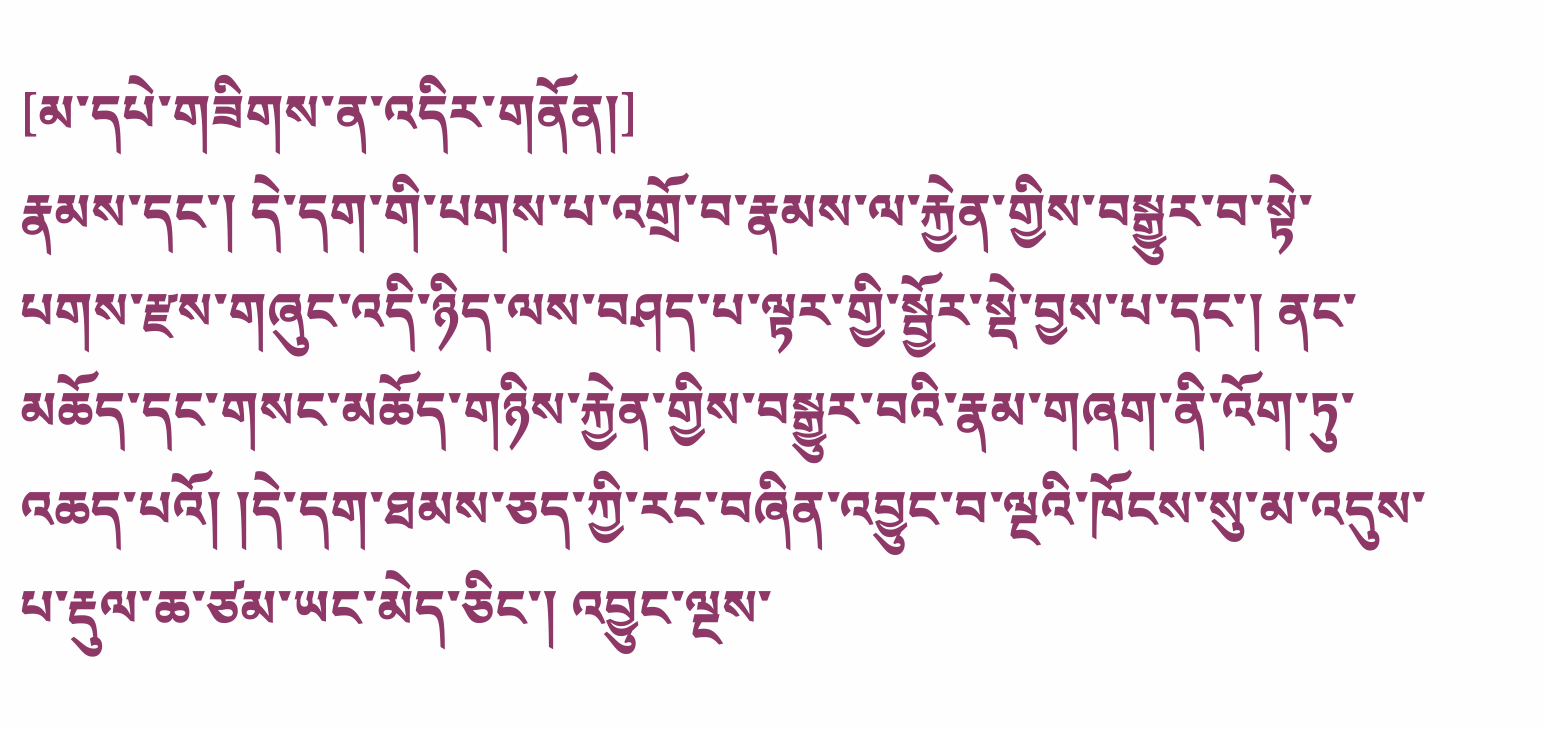[མ་དཔེ་གཟིགས་ན་འདིར་གནོན།]
རྣམས་དང་། དེ་དག་གི་པགས་པ་འགྲོ་བ་རྣམས་ལ་རྐྱེན་གྱིས་བསྒྱུར་བ་སྟེ་པགས་རྫས་གཞུང་འདི་ཉིད་ལས་བཤད་པ་ལྟར་གྱི་སྦྱོར་སྡེ་བྱས་པ་དང་། ནང་མཆོད་དང་གསང་མཆོད་གཉིས་རྐྱེན་གྱིས་བསྒྱུར་བའི་རྣམ་གཞག་ནི་འོག་ཏུ་འཆད་པའོ། །དེ་དག་ཐམས་ཅད་ཀྱི་རང་བཞིན་འབྱུང་བ་ལྔའི་ཁོངས་སུ་མ་འདུས་པ་རྡུལ་ཆ་ཙམ་ཡང་མེད་ཅིང་། འབྱུང་ལྔས་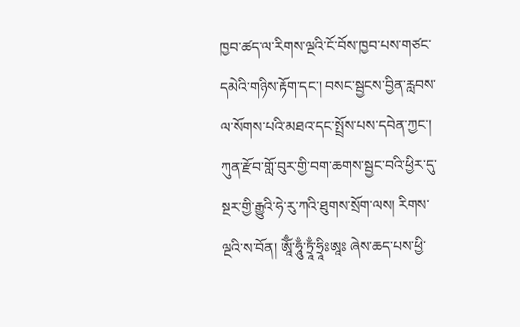ཁྱབ་ཚད་ལ་རིགས་ལྔའི་ངོ་བོས་ཁྱབ་པས་གཙང་དམེའི་གཉིས་རྟོག་དང་། བསང་སྦྱངས་བྱིན་རླབས་ལ་སོགས་པའི་མཐའ་དང་སྤྲོས་པས་དབེན་ཀྱང་། ཀུན་རྫོབ་གློ་བུར་གྱི་བག་ཆགས་སྦྱང་བའི་ཕྱིར་དུ་སྔར་གྱི་རྒྱུའི་ཧེ་རུ་ཀའི་ཐུགས་སྲོག་ལས། རིགས་ལྔའི་ས་བོན། ཨཱོྃ་ཧཱུྃ་ཏྲཱྃ་ཧྲཱིཿཨཱཿ ཞེས་ཆད་པས་ཕྱི་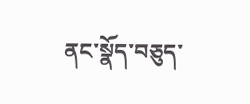ནང་སྣོད་བཅུད་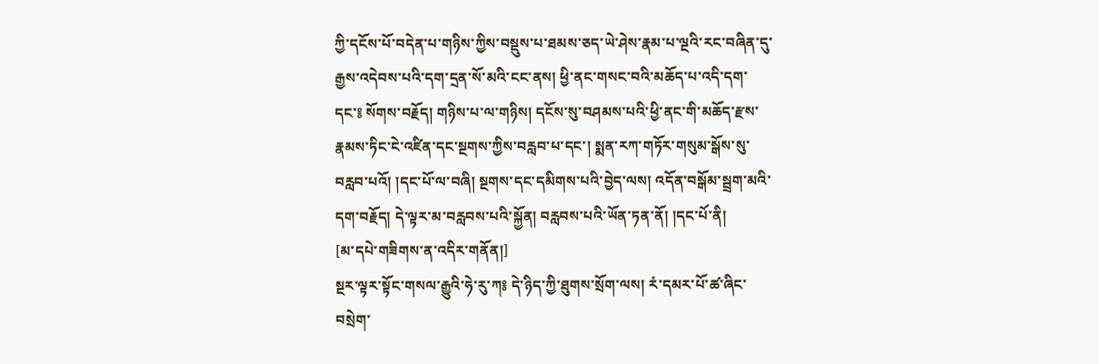ཀྱི་དངོས་པོ་བདེན་པ་གཉིས་ཀྱིས་བསྡུས་པ་ཐམས་ཅད་ཡེ་ཤེས་རྣམ་པ་ལྔའི་རང་བཞིན་དུ་རྒྱས་འདེབས་པའི་དག་དྲན་སོ་མའི་ངང་ནས། ཕྱི་ནང་གསང་བའི་མཆོད་པ་འདི་དག་དང་༔ སོགས་བརྗོད། གཉིས་པ་ལ་གཉིས། དངོས་སུ་བཤམས་པའི་ཕྱི་ནང་གི་མཆོད་རྫས་རྣམས་ཏིང་ངེ་འཛིན་དང་སྔགས་ཀྱིས་བརླབ་པ་དང་། སྨན་རཀ་གཏོར་གསུམ་སྒོས་སུ་བརླབ་པའོ། །དང་པོ་ལ་བཞི། སྔགས་དང་དམིགས་པའི་བྱེད་ལས། འདོན་བསྒོམ་སྦྲག་མའི་དག་བརྗོད། དེ་ལྟར་མ་བརླབས་པའི་སྐྱོན། བརླབས་པའི་ཡོན་ཏན་ནོ། །དང་པོ་ནི།
[མ་དཔེ་གཟིགས་ན་འདིར་གནོན།]
སྔར་ལྟར་སྟོང་གསལ་རྒྱུའི་ཧེ་རུ་ཀ༔ དེ་ཉིད་ཀྱི་ཐུགས་སྲོག་ལས། རཾ་དམར་པོ་ཚ་ཞིང་བསྲེག་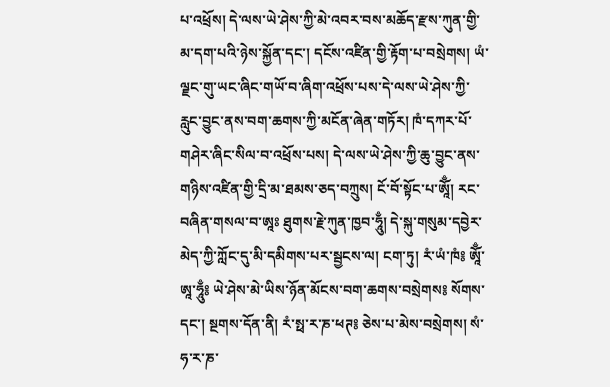པ་འཕྲོས། དེ་ལས་ཡེ་ཤེས་ཀྱི་མེ་འབར་བས་མཆོད་རྫས་ཀུན་གྱི་མ་དག་པའི་ཉེས་སྐྱོན་དང་། དངོས་འཛིན་གྱི་རྟོག་པ་བསྲེགས། ཡཾ་ལྗང་གུ་ཡང་ཞིང་གཡོ་བ་ཞིག་འཕྲོས་པས་དེ་ལས་ཡེ་ཤེས་ཀྱི་རླུང་བྱུང་ནས་བག་ཆགས་ཀྱི་མངོན་ཞེན་གཏོར། ཁཾ་དཀར་པོ་གཤེར་ཞིང་སིལ་བ་འཕྲོས་པས། དེ་ལས་ཡེ་ཤེས་ཀྱི་ཆུ་བྱུང་ནས་གཉིས་འཛིན་གྱི་དྲི་མ་ཐམས་ཅད་བཀྲུས། ངོ་བོ་སྟོང་པ་ཨཱོྃ། རང་བཞིན་གསལ་བ་ཨཱཿ ཐུགས་རྗེ་ཀུན་ཁྱབ་ཧཱུྃ། དེ་སྐུ་གསུམ་དབྱེར་མེད་ཀྱི་ཀློང་དུ་མི་དམིགས་པར་སྦྱངས་ལ། ངག་ཏུ། རཾ་ཡཾ་ཁཾ༔ ཨཱོྃ་ཨཱ་ཧཱུྃ༔ ཡེ་ཤེས་མེ་ཡིས་ཉོན་མོངས་བག་ཆགས་བསྲེགས༔ སོགས་དང་། སྔགས་དོན་ནི། རཾ་སྥ་ར་ཎ་ཕཊ༔ ཅེས་པ་མེས་བསྲེགས། སཾ་ཧ་ར་ཎ་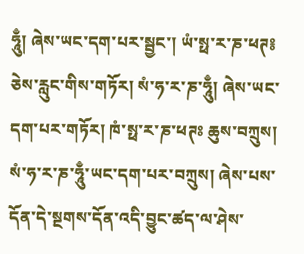ཧཱུྃ། ཞེས་ཡང་དག་པར་སྦྱང་། ཡཾ་སྥ་ར་ཎ་ཕཊ༔ ཅེས་རླུང་གིས་གཏོར། སཾ་ཧ་ར་ཎ་ཧཱུྃ། ཞེས་ཡང་དག་པར་གཏོར། ཁཾ་སྥ་ར་ཎ་ཕཊཿ ཆུས་བཀྲུས། སཾ་ཧ་ར་ཎ་ཧཱུྃ་ཡང་དག་པར་བཀྲུས། ཞེས་པས་དོན་དེ་སྔགས་དོན་འདི་བྱུང་ཚད་ལ་ཤེས་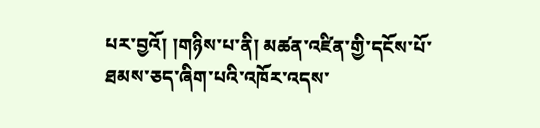པར་བྱའོ། །གཉིས་པ་ནི། མཚན་འཛིན་གྱི་དངོས་པོ་ཐམས་ཅད་ཞིག་པའི་འཁོར་འདས་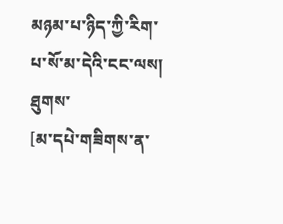མཉམ་པ་ཉིད་ཀྱི་རིག་པ་སོ་མ་དེའི་ངང་ལས། ཐུགས་
[མ་དཔེ་གཟིགས་ན་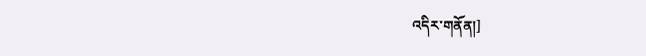འདིར་གནོན།]